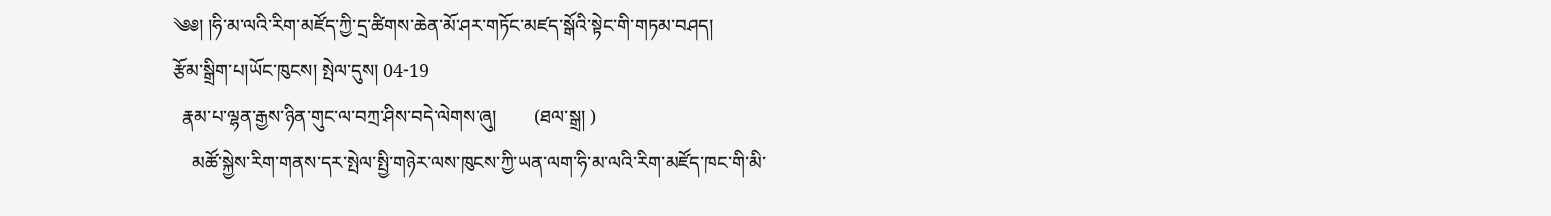༄༅། །ཧི་མ་ལའི་རིག་མཛོད་ཀྱི་དྲ་ཚིགས་ཆེན་མོ་ཤར་གཏོང་མཛད་སྒོའི་སྟེང་གི་གཏམ་བཤད།
རྩོམ་སྒྲིག་པ།ཡོང་ཁུངས། སྤེལ་དུས། 04-19
  རྣམ་པ་ལྷན་རྒྱས་ཉིན་གུང་ལ་བཀྲ་ཤིས་བདེ་ལེགས་ཞུ།        (ཐལ་སྒྲ། )
    མཚོ་སྐྱེས་རིག་གནས་དར་སྤེལ་སྤྱི་གཉེར་ལས་ཁུངས་ཀྱི་ཡན་ལག་ཧི་མ་ལའི་རིག་མཛོད་ཁང་གི་མི་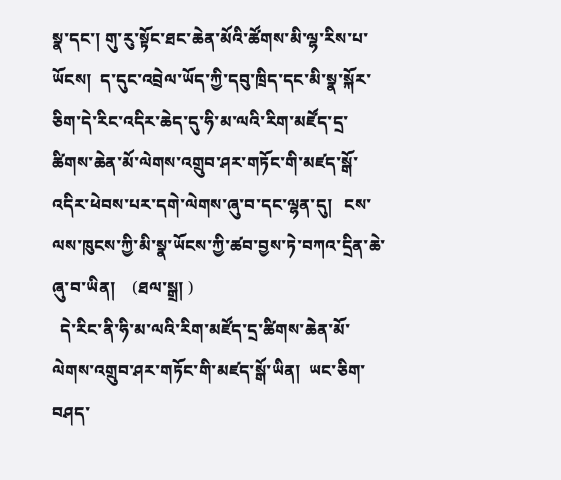སྣ་དང་། གུ་རུ་སྟོང་ཐང་ཆེན་མོའི་ཚོགས་མི་ལྷ་རིས་པ་ཡོངས།  ད་དུང་འབྲེལ་ཡོད་ཀྱི་དབུ་ཁྲིད་དང་མི་སྣ་སྐོར་ཅིག་དེ་རིང་འདིར་ཆེད་དུ་ཧི་མ་ལའི་རིག་མཛོད་དྲ་ཚིགས་ཆེན་མོ་ལེགས་འགྲུབ་ཤར་གཏོང་གི་མཛད་སྒོ་འདིར་ཕེབས་པར་དགེ་ལེགས་ཞུ་བ་དང་ལྷན་དུ།   ངས་ལས་ཁུངས་ཀྱི་མི་སྣ་ཡོངས་ཀྱི་ཚབ་བྱས་ཏེ་བཀའ་དྲིན་ཆེ་ཞུ་བ་ཡིན།    (ཐལ་སྒྲ། )
  དེ་རིང་ནི་ཧི་མ་ལའི་རིག་མཛོད་དྲ་ཚིགས་ཆེན་མོ་ལེགས་འགྲུབ་ཤར་གཏོང་གི་མཛད་སྒོ་ཡིན།  ཡང་ཅིག་བཤད་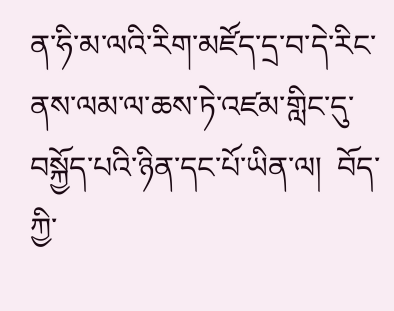ན་ཧི་མ་ལའི་རིག་མཛོད་དྲ་བ་དེ་རིང་ནས་ལམ་ལ་ཆས་ཏེ་འཛམ་གླིང་དུ་བསྐྱོད་པའི་ཉིན་དང་པོ་ཡིན་ལ།  བོད་ཀྱི་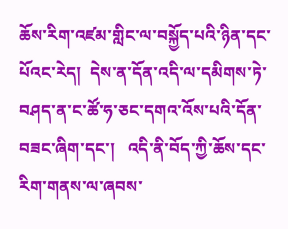ཆོས་རིག་འཛམ་གླིང་ལ་བསྐྱོད་པའི་ཉིན་དང་པོའང་རེད།  དེས་ན་དོན་འདི་ལ་དམིགས་ཏེ་བཤད་ན་ང་ཚོ་ཧ་ཅང་དགའ་འོས་པའི་དོན་བཟང་ཞིག་དང་།   འདི་ནི་བོད་ཀྱི་ཆོས་དང་རིག་གནས་ལ་ཞབས་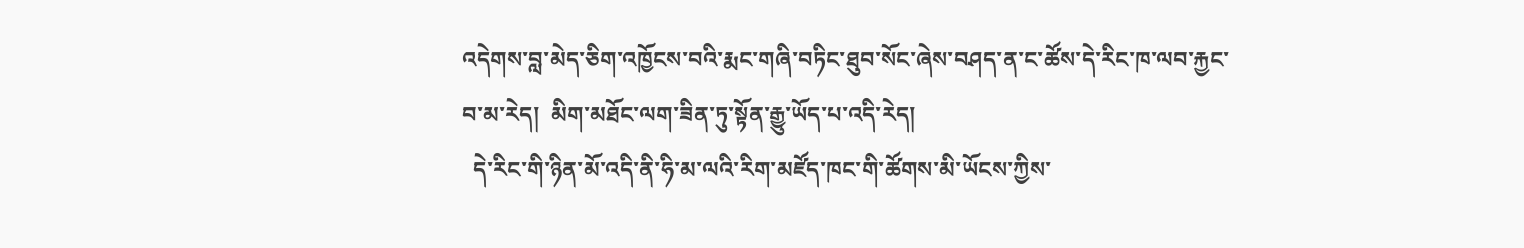འདེགས་བླ་མེད་ཅིག་འཁྱོངས་བའི་རྨང་གཞི་བཏིང་ཐུབ་སོང་ཞེས་བཤད་ན་ང་ཚོས་དེ་རིང་ཁ་ལབ་རྐྱང་བ་མ་རེད།  མིག་མཐོང་ལག་ཟིན་ཏུ་སྟོན་རྒྱུ་ཡོད་པ་འདི་རེད།
  དེ་རིང་གི་ཉིན་མོ་འདི་ནི་ཧི་མ་ལའི་རིག་མཛོད་ཁང་གི་ཚོགས་མི་ཡོངས་ཀྱིས་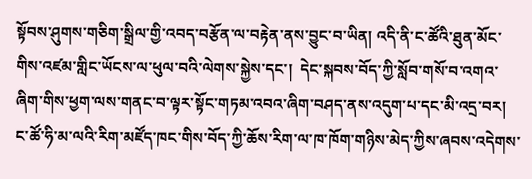སྟོབས་ཤུགས་གཅིག་སྒྲིལ་གྱི་འབད་བརྩོན་ལ་བརྟེན་ནས་བྱུང་བ་ཡིན། འདི་ནི་ང་ཚོའི་ཐུན་མོང་གིས་འཛམ་གླིང་ཡོངས་ལ་ཕུལ་བའི་ལེགས་སྐྱེས་དང་།  དེང་སྐབས་བོད་ཀྱི་སློབ་གསོ་བ་འགའ་ཞིག་གིས་ཕྱག་ལས་གནང་བ་ལྟར་སྟོང་གཏམ་འབའ་ཞིག་བཤད་ནས་འདུག་པ་དང་མི་འདྲ་བར། ང་ཚོ་ཧི་མ་ལའི་རིག་མཛོད་ཁང་གིས་བོད་ཀྱི་ཆོས་རིག་ལ་ཁ་ཁོག་གཉིས་མེད་ཀྱིས་ཞབས་འདེགས་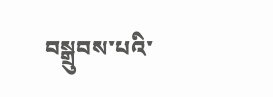བསྒྲུབས་པའི་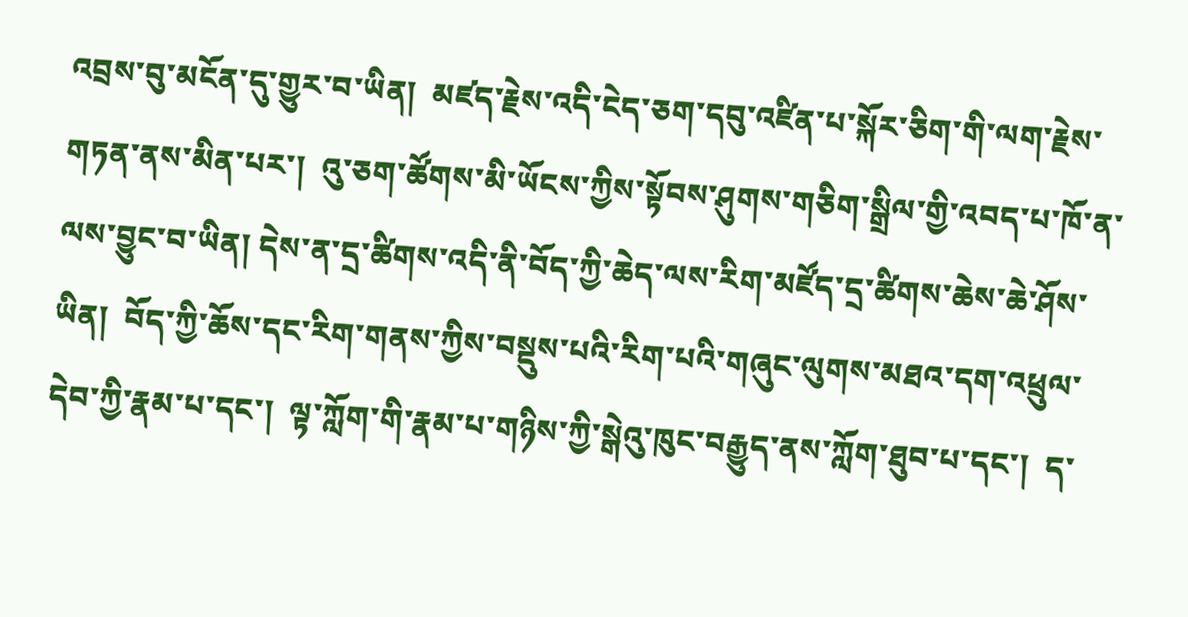འབྲས་བུ་མངོན་དུ་གྱུར་བ་ཡིན།  མཛད་རྗེས་འདི་ངེད་ཅག་དབུ་འཛིན་པ་སྐོར་ཅིག་གི་ལག་རྗེས་གཏན་ནས་མིན་པར་།  འུ་ཅག་ཚོགས་མི་ཡོངས་ཀྱིས་སྟོབས་ཤུགས་གཅིག་སྒྲིལ་གྱི་འབད་པ་ཁོ་ན་ལས་བྱུང་བ་ཡིན། དེས་ན་དྲ་ཚིགས་འདི་ནི་བོད་ཀྱི་ཆེད་ལས་རིག་མཛོད་དྲ་ཚིགས་ཆེས་ཆེ་ཤོས་ཡིན།  བོད་ཀྱི་ཆོས་དང་རིག་གནས་ཀྱིས་བསྡུས་པའི་རིག་པའི་གཞུང་ལུགས་མཐའ་དག་འཕྲུལ་དེབ་ཀྱི་རྣམ་པ་དང་།  ལྟ་ཀློག་གི་རྣམ་པ་གཉིས་ཀྱི་སྒེའུ་ཁུང་བརྒྱུད་ནས་ཀློག་ཐུབ་པ་དང་།  ད་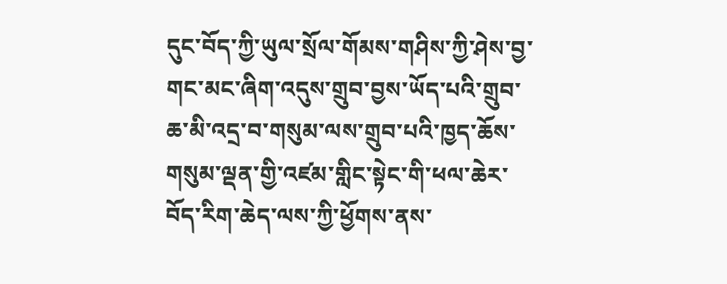དུང་བོད་ཀྱི་ཡུལ་སྲོལ་གོམས་གཤིས་ཀྱི་ཤེས་བྱ་གང་མང་ཞིག་འདུས་གྲུབ་བྱས་ཡོད་པའི་གྲུབ་ཆ་མི་འདྲ་བ་གསུམ་ལས་གྲུབ་པའི་ཁྱད་ཆོས་གསུམ་ལྡན་གྱི་འཛམ་གླིང་སྟེང་གི་ཕལ་ཆེར་བོད་རིག་ཆེད་ལས་ཀྱི་ཕྱོགས་ནས་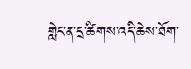གླེང་ན་དྲ་ཚིགས་འདི་ཆེས་ཐོག་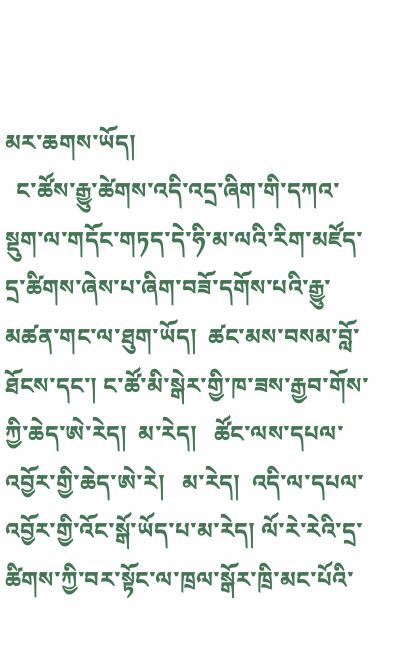མར་ཆགས་ཡོད།
  ང་ཚོས་རྒྱུ་ཚེགས་འདི་འདྲ་ཞིག་གི་དཀའ་སྡུག་ལ་གདོང་གཏད་དེ་ཧི་མ་ལའི་རིག་མཛོད་དྲ་ཚིགས་ཞེས་པ་ཞིག་བཟོ་དགོས་པའི་རྒྱུ་མཚན་གང་ལ་ཐུག་ཡོད།  ཚང་མས་བསམ་བློ་ཐོངས་དང་། ང་ཚོ་མི་སྒེར་གྱི་ཁ་ཟས་རྒྱབ་གོས་ཀྱི་ཆེད་ཨེ་རེད།  མ་རེད།   ཚོང་ལས་དཔལ་འབྱོར་གྱི་ཆེད་ཨེ་རེ།   མ་རེད།  འདི་ལ་དཔལ་འབྱོར་གྱི་འོང་སྒོ་ཡོད་པ་མ་རེད། ལོ་རེ་རེའི་དྲ་ཚིགས་ཀྱི་བར་སྟོང་ལ་ཁྲལ་སྒོར་ཁྲི་མང་པོའི་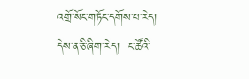འགྲོ་སོང་གཏོང་དགོས་པ་རེད།  དེས་ན་ཅི་ཞིག་རེད།  ང་ཚོའི་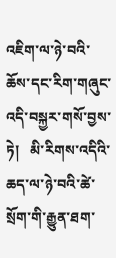འཇིག་ལ་ཉེ་བའི་ཆོས་དང་རིག་གཞུང་འདི་བསྐྱར་གསོ་བྱས་ཏེ།   མི་རིགས་འདིའི་ཆད་ལ་ཉེ་བའི་ཚེ་སྲོག་གི་རྒྱུན་ཐག་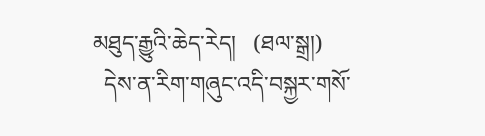མཐུད་རྒྱུའི་ཆེད་རེད།   (ཐལ་སྒྲ།)
  དེས་ན་རིག་གཞུང་འདི་བསྐྱར་གསོ་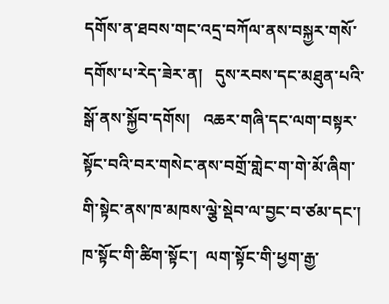དགོས་ན་ཐབས་གང་འདྲ་བཀོལ་ནས་བསྐྱར་གསོ་དགོས་པ་རེད་ཟེར་ན།   དུས་རབས་དང་མཐུན་པའི་སྒོ་ནས་སྐྱོབ་དགོས།   འཆར་གཞི་དང་ལག་བསྟར་སྟོང་བའི་བར་གསེང་ནས་བགྲོ་གླེང་ག་གེ་མོ་ཞིག་གི་སྟེང་ནས་ཁ་མཁས་ལྕེ་སྡེབ་ལ་བྱང་བ་ཙམ་དང་། ཁ་སྟོང་གི་ཚིག་སྟོང་།  ལག་སྟོང་གི་ཕྱག་རྒྱ་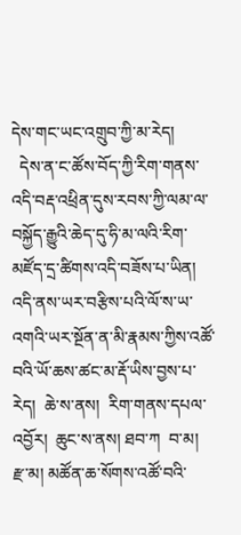དེས་གང་ཡང་འགྲུབ་ཀྱི་མ་རེད།
  དེས་ན་ང་ཚོས་བོད་ཀྱི་རིག་གནས་འདི་བརྡ་འཕྲིན་དུས་རབས་ཀྱི་ལམ་ལ་བསྐྱོད་རྒྱུའི་ཆེད་དུ་ཧི་མ་ལའི་རིག་མཛོད་དྲ་ཚིགས་འདི་བཟོས་པ་ཡིན།  འདི་ནས་ཡར་བརྩིས་པའི་ལོ་ས་ཡ་འགའི་ཡར་སྔོན་ན་མི་རྣམས་ཀྱིས་འཚོ་བའི་ཡོ་ཆས་ཚང་མ་རྡོ་ཡིས་བྱས་པ་རེད།  ཆེ་ས་ནས།  རིག་གནས་དཔལ་འབྱོར།  ཆུང་ས་ནས། ཐབ་ཀ  བ་མ།  རྫ་མ། མཚོན་ཆ་སོགས་འཚོ་བའི་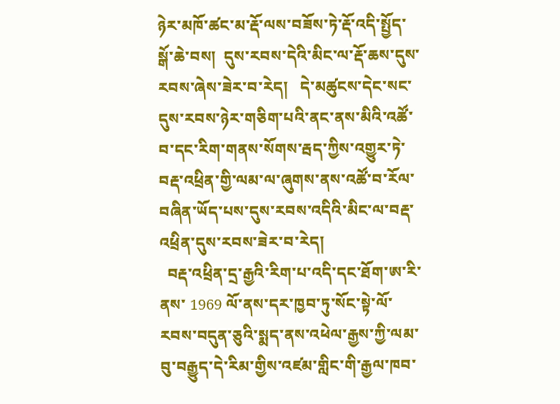ཉེར་མཁོ་ཚང་མ་རྡོ་ལས་བཟོས་ཏེ་རྡོ་འདི་སྤྱོད་སྒོ་ཆེ་བས།  དུས་རབས་དེའི་མིང་ལ་རྡོ་ཆས་དུས་རབས་ཞེས་ཟེར་བ་རེད།   དེ་མཚུངས་དེང་སང་དུས་རབས་ཉེར་གཅིག་པའི་ནང་ནས་མིའི་འཚོ་བ་དང་རིག་གནས་སོགས་རྦད་ཀྱིས་འགྱུར་ཏེ་བརྡ་འཕྲིན་གྱི་ལམ་ལ་ཞུགས་ནས་འཚོ་བ་རོལ་བཞིན་ཡོད་པས་དུས་རབས་འདིའི་མིང་ལ་བརྡ་འཕྲིན་དུས་རབས་ཟེར་བ་རེད།
  བརྡ་འཕྲིན་དྲ་རྒྱའི་རིག་པ་འདི་དང་ཐོག་ཨ་རི་ནས་ 1969 ལོ་ནས་དར་ཁྱབ་ཏུ་སོང་སྟེ་ལོ་རབས་བདུན་ཅུའི་སྨད་ནས་འཕེལ་རྒྱས་ཀྱི་ལམ་བུ་བརྒྱུད་དེ་རིམ་གྱིས་འཛམ་གླིང་གི་རྒྱལ་ཁབ་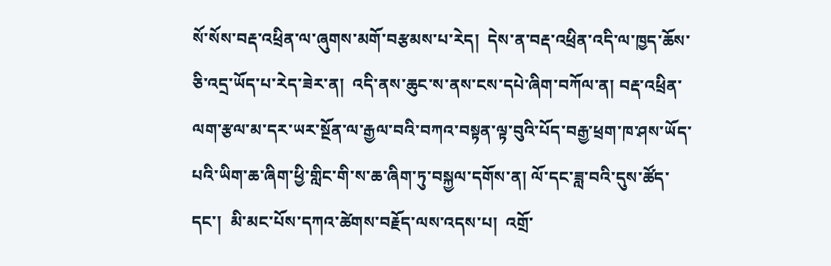སོ་སོས་བརྡ་འཕྲིན་ལ་ཞུགས་མགོ་བརྩམས་པ་རེད།  དེས་ན་བརྡ་འཕྲིན་འདི་ལ་ཁྱད་ཆོས་ཅི་འདྲ་ཡོད་པ་རེད་ཟེར་ན།  འདི་ནས་ཆུང་ས་ནས་ངས་དཔེ་ཞིག་བཀོལ་ན། བརྡ་འཕྲིན་ལག་རྩལ་མ་དར་ཡར་སྔོན་ལ་རྒྱལ་བའི་བཀའ་བསྟན་ལྟ་བུའི་པོད་བརྒྱ་ཕྲག་ཁ་ཤས་ཡོད་པའི་ཡིག་ཆ་ཞིག་ཕྱི་གླིང་གི་ས་ཆ་ཞིག་ཏུ་བསྐྱལ་དགོས་ན། ལོ་དང་ཟླ་བའི་དུས་ཚོད་དང་།  མི་མང་པོས་དཀའ་ཚེགས་བརྗོད་ལས་འདས་པ།  འགྲོ་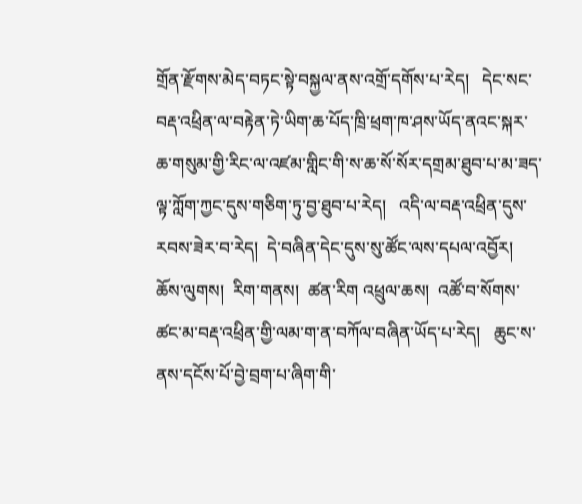གྲོན་རྫོགས་མེད་བཏང་སྟེ་བསྐྱལ་ནས་འགྲོ་དགོས་པ་རེད།   དེང་སང་བརྡ་འཕྲིན་ལ་བརྟེན་ཏེ་ཡིག་ཆ་པོད་ཁྲི་ཕྲག་ཁ་ཤས་ཡོད་ནའང་སྐར་ཆ་གསུམ་གྱི་རིང་ལ་འཛམ་གླིང་གི་ས་ཆ་སོ་སོར་དགྲམ་ཐུབ་པ་མ་ཟད་ལྟ་ཀློག་ཀྱང་དུས་གཅིག་ཏུ་བྱ་ཐུབ་པ་རེད།   འདི་ལ་བརྡ་འཕྲིན་དུས་རབས་ཟེར་བ་རེད།  དེ་བཞིན་དེང་དུས་སུ་ཚོང་ལས་དཔལ་འབྱོར། ཆོས་ལུགས།  རིག་གནས།  ཚན་རིག འཕྲུལ་ཆས།  འཚོ་བ་སོགས་ཚང་མ་བརྡ་འཕྲིན་གྱི་ལམ་ག་ན་བཀོལ་བཞིན་ཡོད་པ་རེད།   ཆུང་ས་ནས་དངོས་པོ་བྱེ་བྲག་པ་ཞིག་གི་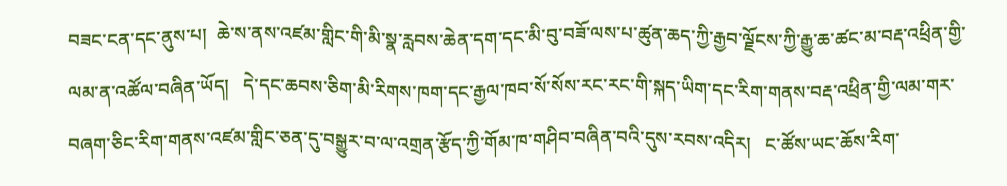བཟང་ངན་དང་ནུས་པ།  ཆེ་ས་ནས་འཛམ་གླིང་གི་མི་སྣ་རླབས་ཆེན་དག་དང་མི་བུ་བཟོ་ལས་པ་ཚུན་ཆད་ཀྱི་རྒྱབ་ལྗོངས་ཀྱི་རྒྱུ་ཆ་ཚང་མ་བརྡ་འཕྲིན་གྱི་ལམ་ན་འཚོལ་བཞིན་ཡོད།   དེ་དང་ཆབས་ཅིག་མི་རིགས་ཁག་དང་རྒྱལ་ཁབ་སོ་སོས་རང་རང་གི་སྐད་ཡིག་དང་རིག་གནས་བརྡ་འཕྲིན་གྱི་ལམ་གར་བཞག་ཅིང་རིག་གནས་འཛམ་གླིང་ཅན་དུ་བསྒྱུར་བ་ལ་འགྲན་རྩོད་ཀྱི་གོམ་ཁ་གཤིབ་བཞིན་བའི་དུས་རབས་འདིར།   ང་ཚོས་ཡང་ཆོས་རིག་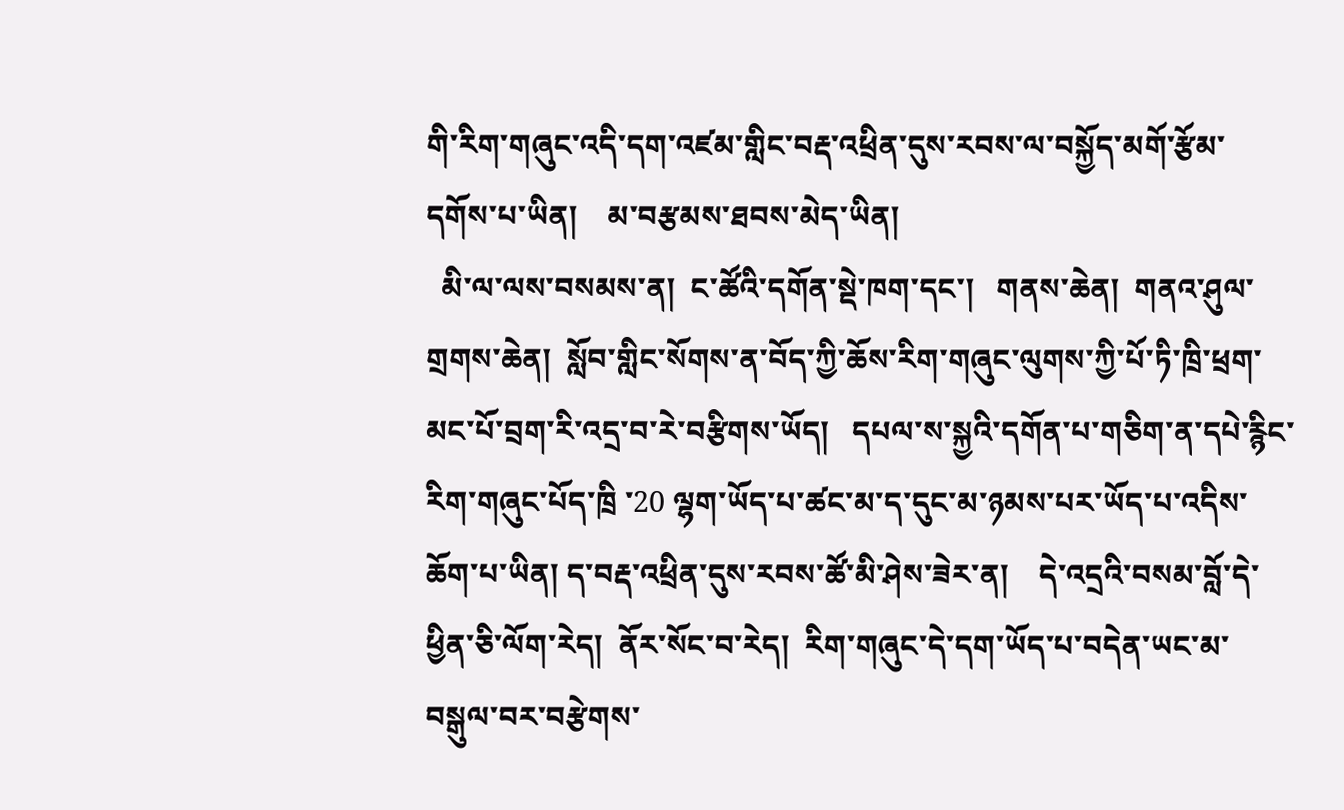གི་རིག་གཞུང་འདི་དག་འཛམ་གླིང་བརྡ་འཕྲིན་དུས་རབས་ལ་བསྐྱོད་མགོ་རྩོམ་དགོས་པ་ཡིན།    མ་བརྩམས་ཐབས་མེད་ཡིན།
  མི་ལ་ལས་བསམས་ན།  ང་ཚོའི་དགོན་སྡེ་ཁག་དང་།   གནས་ཆེན།  གནའ་ཤུལ་གྲགས་ཆེན།  སློབ་གླིང་སོགས་ན་བོད་ཀྱི་ཆོས་རིག་གཞུང་ལུགས་ཀྱི་པོ་ཏི་ཁྲི་ཕྲག་མང་པོ་བྲག་རི་འདྲ་བ་རེ་བརྩིགས་ཡོད།   དཔལ་ས་སྐྱའི་དགོན་པ་གཅིག་ན་དཔེ་རྙིང་རིག་གཞུང་པོད་ཁྲི ་20 ལྷག་ཡོད་པ་ཚང་མ་ད་དུང་མ་ཉམས་པར་ཡོད་པ་འདིས་ཆོག་པ་ཡིན། ད་བརྡ་འཕྲིན་དུས་རབས་ཚོ་མི་ཤེས་ཟེར་ན།    དེ་འདྲའི་བསམ་བློ་དེ་ཕྱིན་ཅི་ལོག་རེད།  ནོར་སོང་བ་རེད།  རིག་གཞུང་དེ་དག་ཡོད་པ་བདེན་ཡང་མ་བསྒུལ་བར་བརྩེགས་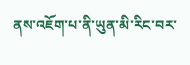ནས་འཇོག་པ་ནི་ཡུན་མི་རིང་བར་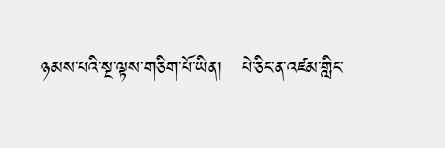ཉམས་པའི་སྔ་ལྟས་གཅིག་པོ་ཡིན།   པེ་ཅིང་ན་འཛམ་གླིང་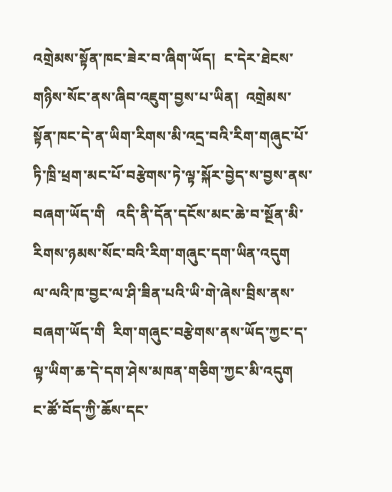འགྲེམས་སྟོན་ཁང་ཟེར་བ་ཞིག་ཡོད།  ང་དེར་ཐེངས་གཉིས་སོང་ནས་ཞིབ་འཇུག་བྱས་པ་ཡིན།  འགྲེམས་སྟོན་ཁང་དེ་ན་ཡིག་རིགས་མི་འདྲ་བའི་རིག་གཞུང་པོ་ཏི་ཁྲི་ཕྲག་མང་པོ་བརྩེགས་ཏེ་ལྟ་སྐོར་བྱེད་ས་བྱས་ནས་བཞག་ཡོད་གི   འདི་ནི་དོན་དངོས་མང་ཆེ་བ་སྔོན་མི་རིགས་ཉམས་སོང་བའི་རིག་གཞུང་དག་ཡིན་འདུག  ལ་ལའི་ཁ་བྱང་ལ་ཤི་ཟིན་པའི་ཡི་གེ་ཞེས་བྲིས་ནས་བཞག་ཡོད་གི  རིག་གཞུང་བརྩེགས་ནས་ཡོད་ཀྱང་ད་ལྟ་ཡིག་ཆ་དེ་དག་ཤེས་མཁན་གཅིག་ཀྱང་མི་འདུག    ང་ཚོ་བོད་ཀྱི་ཆོས་དང་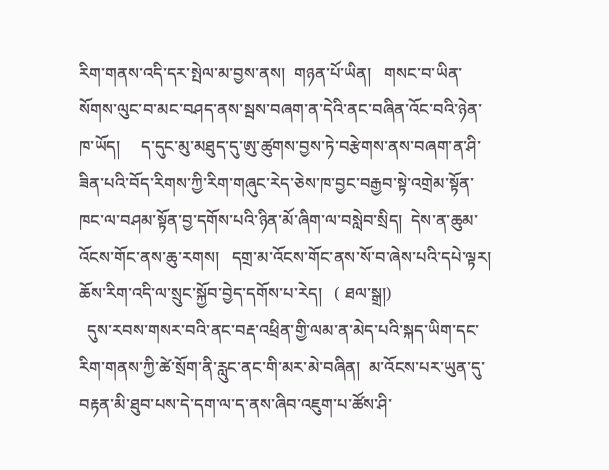རིག་གནས་འདི་དར་སྤེལ་མ་བྱས་ནས།  གཉན་པོ་ཡིན།   གསང་བ་ཡིན་སོགས་ལུང་བ་མང་བཤད་ནས་སྦས་བཞག་ན་དེའི་ནང་བཞིན་འོང་བའི་ཉེན་ཁ་ཡོད།     ད་དུང་མུ་མཐུད་དུ་ཨུ་ཚུགས་བྱས་ཏེ་བརྩེགས་ནས་བཞག་ན་ཤི་ཟིན་པའི་བོད་རིགས་ཀྱི་རིག་གཞུང་རེད་ཅེས་ཁ་བྱང་བརྒྱབ་སྟེ་འགྲེམ་སྟོན་ཁང་ལ་བཤམ་སྟོན་བྱ་དགོས་པའི་ཉིན་མོ་ཞིག་ལ་བསླེབ་སྲིད།  དེས་ན་ཆུམ་འོངས་གོང་ནས་ཆུ་རགས།   དགྲ་མ་འོངས་གོང་ནས་སོ་བ་ཞེས་པའི་དཔེ་ལྟར།   ཆོས་རིག་འདི་ལ་སྲུང་སྐྱོབ་བྱེད་དགོས་པ་རེད།   ( ཐལ་སྒྲ།)
  དུས་རབས་གསར་བའི་ནང་བརྡ་འཕྲིན་གྱི་ལམ་ན་མེད་པའི་སྐད་ཡིག་དང་རིག་གནས་ཀྱི་ཚེ་སྲོག་ནི་རླུང་ནང་གི་མར་མེ་བཞིན།  མ་འོངས་པར་ཡུན་དུ་བརྟན་མི་ཐུབ་པས་དེ་དག་ལ་ད་ནས་ཞིབ་འཇུག་པ་ཚོས་ཤི་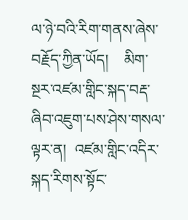ལ་ཉེ་བའི་རིག་གནས་ཞེས་བརྗོད་ཀྱིན་ཡོད།    མིག་སྔར་འཛམ་གླིང་སྐད་བརྡ་ཞིབ་འཇུག་པས་ཤེས་གསལ་ལྟར་ན།  འཛམ་གླིང་འདིར་སྐད་རིགས་སྟོང་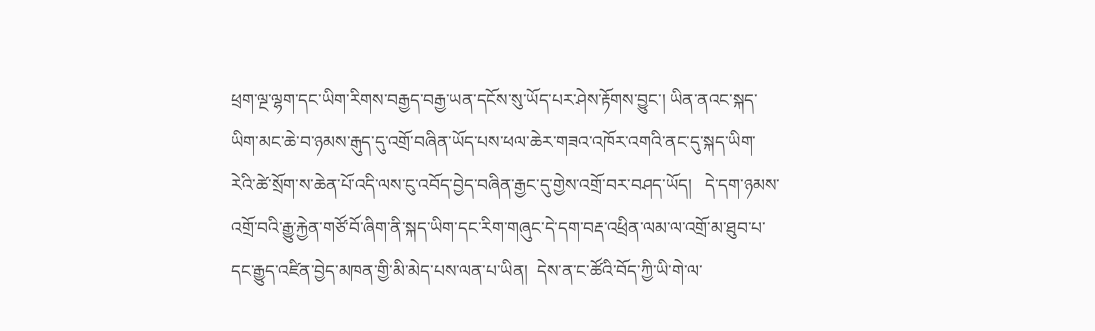ཕྲག་ལྔ་ལྷག་དང་ཡིག་རིགས་བརྒྱད་བརྒྱ་ཡན་དངོས་སུ་ཡོད་པར་ཤེས་རྟོགས་བྱུང་། ཡིན་ནའང་སྐད་ཡིག་མང་ཆེ་བ་ཉམས་རྒུད་དུ་འགྲོ་བཞིན་ཡོད་པས་ཕལ་ཆེར་གཟའ་འཁོར་འགའི་ནང་དུ་སྐད་ཡིག་རེའི་ཚེ་སྲོག་ས་ཆེན་པོ་འདི་ལས་ངུ་འབོད་བྱེད་བཞིན་རྒྱང་དུ་གྱེས་འགྲོ་བར་བཤད་ཡོད།   དེ་དག་ཉམས་འགྲོ་བའི་རྒྱུ་རྐྱེན་གཙོ་བོ་ཞིག་ནི་སྐད་ཡིག་དང་རིག་གཞུང་དེ་དག་བརྡ་འཕྲིན་ལམ་ལ་འགྲོ་མ་ཐུབ་པ་དང་རྒྱུད་འཛིན་བྱེད་མཁན་གྱི་མི་མེད་པས་ལན་པ་ཡིན།  དེས་ན་ང་ཚོའི་བོད་ཀྱི་ཡི་གེ་ལ་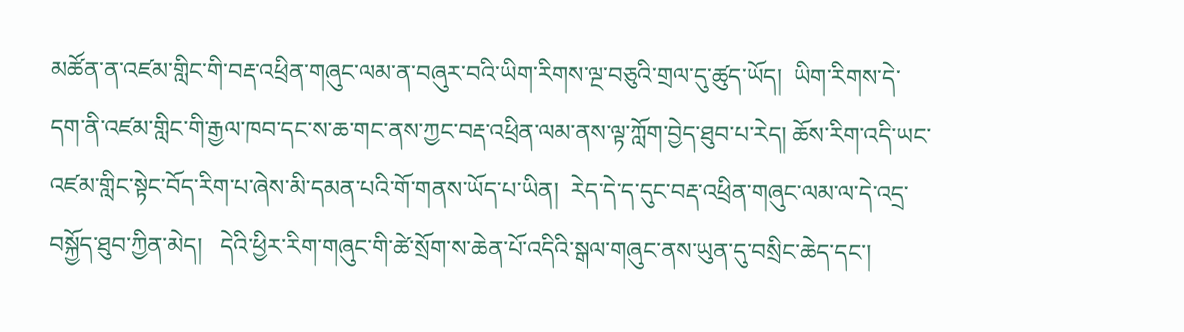མཚོན་ན་འཛམ་གླིང་གི་བརྡ་འཕྲིན་གཞུང་ལམ་ན་བཞུར་བའི་ཡིག་རིགས་ལྔ་བཅུའི་གྲལ་དུ་ཚུད་ཡོད།  ཡིག་རིགས་དེ་དག་ནི་འཛམ་གླིང་གི་རྒྱལ་ཁབ་དང་ས་ཆ་གང་ནས་ཀྱང་བརྡ་འཕྲིན་ལམ་ནས་ལྟ་ཀློག་བྱེད་ཐུབ་པ་རེད། ཆོས་རིག་འདི་ཡང་འཛམ་གླིང་སྟེང་བོད་རིག་པ་ཞེས་མི་དམན་པའི་གོ་གནས་ཡོད་པ་ཡིན།  རེད་དེ་ད་དུང་བརྡ་འཕྲིན་གཞུང་ལམ་ལ་དེ་འདྲ་བསྐྱོད་ཐུབ་ཀྱིན་མེད།   དེའི་ཕྱིར་རིག་གཞུང་གི་ཚེ་སྲོག་ས་ཆེན་པོ་འདིའི་སྒལ་གཞུང་ནས་ཡུན་དུ་བསྲིང་ཆེད་དང་།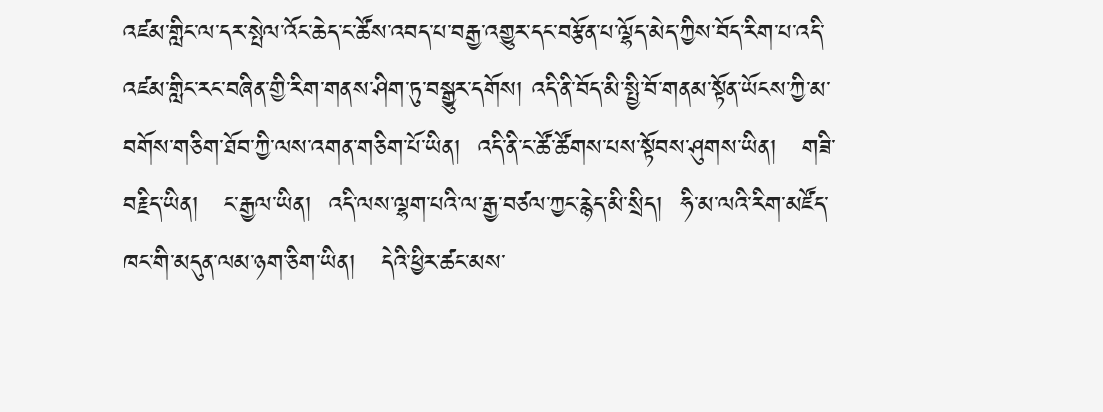འཛམ་གླིང་ལ་དར་སྤེལ་འོང་ཆེད་ང་ཚོས་འབད་པ་བརྒྱ་འགྱུར་དང་བརྩོན་པ་ལྷོད་མེད་ཀྱིས་བོད་རིག་པ་འདི་འཛམ་གླིང་རང་བཞིན་གྱི་རིག་གནས་ཤིག་ཏུ་བསྒྱུར་དགོས། འདི་ནི་བོད་མི་སྤྱི་བོ་གནམ་སྟོན་ཡོངས་ཀྱི་མ་བགོས་གཅིག་ཐོབ་ཀྱི་ལས་འགན་གཅིག་པོ་ཡིན།  འདི་ནི་ང་ཚོ་ཚོགས་པས་སྟོབས་ཤུགས་ཡིན།   གཟི་བརྗིད་ཡིན།   ང་རྒྱལ་ཡིན།  འདི་ལས་ལྷག་པའི་ལ་རྒྱ་བཙལ་ཀྱང་རྙེད་མི་སྲིད།  ཧི་མ་ལའི་རིག་མཛོད་ཁང་གི་མདུན་ལམ་ཉག་ཅིག་ཡིན།   དེའི་ཕྱིར་ཚང་མས་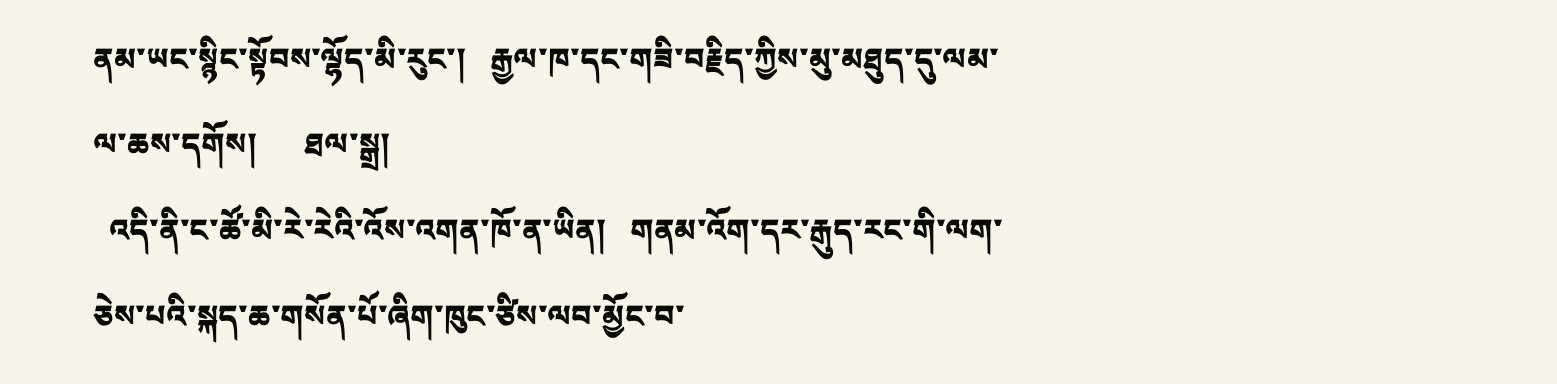ནམ་ཡང་སྙིང་སྟོབས་ལྷོད་མི་རུང་།   རྒྱལ་ཁ་དང་གཟི་བརྗིད་ཀྱིས་མུ་མཐུད་དུ་ལམ་ལ་ཆས་དགོས།      ཐལ་སྒྲ།
  འདི་ནི་ང་ཚོ་མི་རེ་རེའི་འོས་འགན་ཁོ་ན་ཡིན།   གནམ་འོག་དར་རྒུད་རང་གི་ལག་ཅེས་པའི་སྐད་ཆ་གསོན་པོ་ཞིག་ཁུང་ཙིས་ལབ་མྱོང་བ་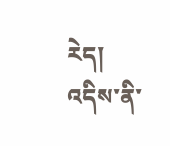རེད།  འདིས་ནི་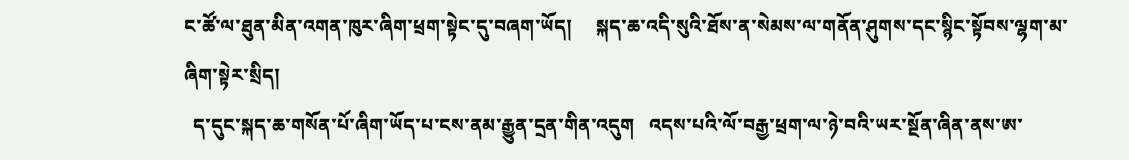ང་ཚོ་ལ་ཐུན་མིན་འགན་ཁུར་ཞིག་ཕྲག་སྟེང་དུ་བཞག་ཡོད།     སྐད་ཆ་འདི་སུའི་ཐོས་ན་སེམས་ལ་གནོན་ཤུགས་དང་སྙིང་སྟོབས་ལྷག་མ་ཞིག་སྟེར་སྲིད།
  ད་དུང་སྐད་ཆ་གསོན་པོ་ཞིག་ཡོད་པ་ངས་ནམ་རྒྱུན་དྲན་གིན་འདུག   འདས་པའི་ལོ་བརྒྱ་ཕྲག་ལ་ཉེ་བའི་ཡར་སྔོན་ཞིན་ནས་ཨ་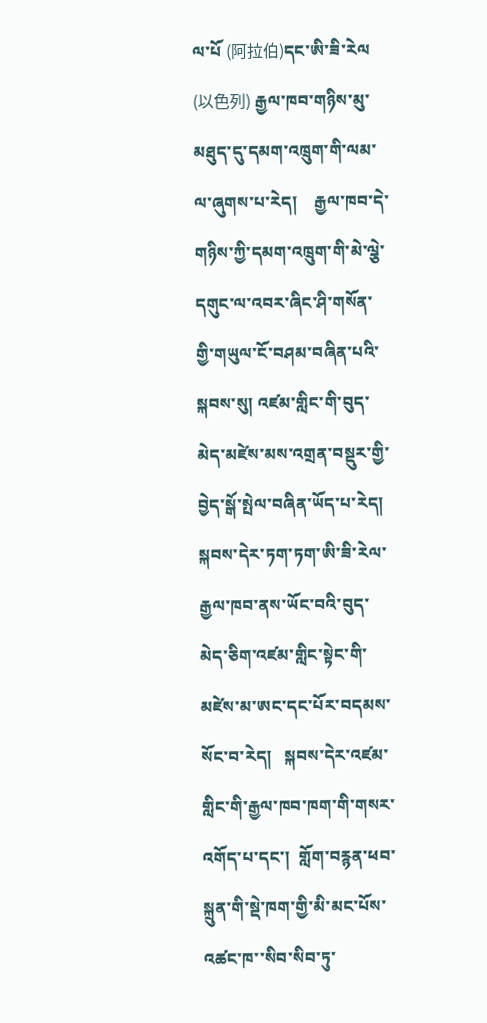ལ་པོ (阿拉伯)དང་ཨི་ཟི་རེལ (以色列) རྒྱལ་ཁབ་གཉིས་མུ་མཐུད་དུ་དམག་འཁྲུག་གི་ལམ་ལ་ཞུགས་པ་རེད།    རྒྱལ་ཁབ་དེ་གཉིས་ཀྱི་དམག་འཁྲུག་གི་མེ་ལྕེ་དགུང་ལ་འབར་ཞིང་ཤི་གསོན་གྱི་གཡུལ་ངོ་བཤམ་བཞིན་པའི་སྐབས་སུ། འཛམ་གླིང་གི་བུད་མེད་མཛེས་མས་འགྲན་བསྡུར་གྱི་བྱེད་སྒོ་སྤེལ་བཞིན་ཡོད་པ་རེད།   སྐབས་དེར་ཏག་ཏག་ཨི་ཟི་རེལ་རྒྱལ་ཁབ་ནས་ཡོང་བའི་བུད་མེད་ཅིག་འཛམ་གླིང་སྟེང་གི་མཛེས་མ་ཨང་དང་པོར་བདམས་སོང་བ་རེད།   སྐབས་དེར་འཛམ་གླིང་གི་རྒྱལ་ཁབ་ཁག་གི་གསར་འགོད་པ་དང་།  གློག་བརྙན་ཕབ་སྐྲུན་གི་སྡེ་ཁག་གྱི་མི་མང་པོས་འཚང་ཁ་་སིབ་སིབ་ཏུ་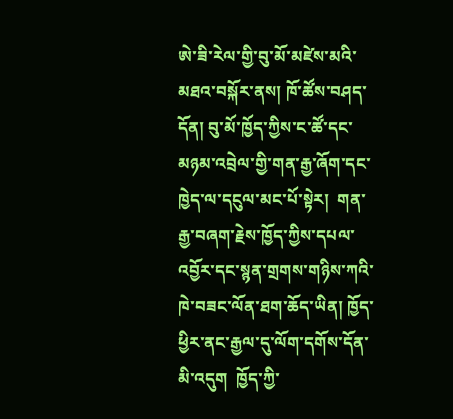ཨེ་ཟི་རེལ་གྱི་བུ་མོ་མཛེས་མའི་མཐའ་བསྐོར་ནས། ཁོ་ཚོས་བཤད་དོན། བུ་མོ་ཁྱོད་ཀྱིས་ང་ཚོ་དང་མཉམ་འབྲེལ་གྱི་གན་རྒྱ་ཞོག་དང་ཁྱེད་ལ་དངུལ་མང་པོ་སྟེར།  གན་རྒྱ་བཞག་རྗེས་ཁྱོད་ཀྱིས་དཔལ་འབྱོར་དང་སྙན་གྲགས་གཉིས་ཀའི་ཁེ་བཟང་ལོན་ཐག་ཆོད་ཡིན། ཁྱོད་ཕྱིར་ནང་རྒྱལ་དུ་ལོག་དགོས་དོན་མི་འདུག  ཁྱོད་ཀྱི་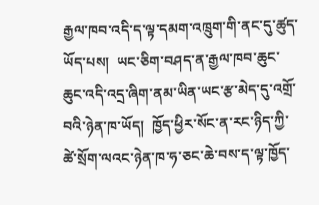རྒྱལ་ཁབ་འདི་ད་ལྟ་དམག་འཁྲུག་གི་ནང་དུ་ཚུད་ཡོད་པས།  ཡང་ཅིག་བཤད་ན་རྒྱལ་ཁབ་ཆུང་ཆུང་འདི་འདྲ་ཞིག་ནམ་ཡིན་ཡང་རྩ་མེད་དུ་འགྲོ་བའི་ཉེན་ཁ་ཡོད།  ཁྱོད་ཕྱིར་སོང་ན་རང་ཉིད་ཀྱི་ཚེ་སྲོག་ལའང་ཉེན་ཁ་ཧ་ཅང་ཆེ་བས་ད་ལྟ་ཁྱོད་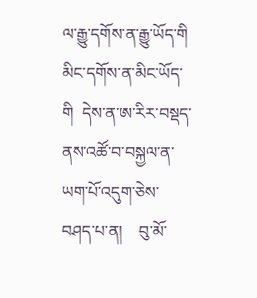ལ་རྒྱུ་དགོས་ན་རྒྱུ་ཡོད་གི  མིང་དགོས་ན་མིང་ཡོད་གི  དེས་ན་ཨ་རིར་བསྡད་ནས་འཚོ་བ་བསྐྱལ་ན་ཡག་པོ་འདུག་ཅེས་བཤད་པ་ན།    བུ་མོ་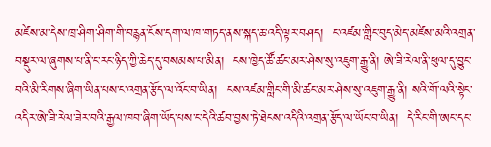མཛེས་མ་དེས་ཁྲ་ཤིག་ཤིག་གི་བརྙན་ངོས་དག་ལ་ཁ་གཏད་ནས་སྐད་ཆ་འདི་ལྟར་བཤད།  ང་འཛམ་གླིང་བུད་མེད་མཛེས་མའི་འགྲན་བསྡུར་ལ་ཞུགས་པ་ནི་ང་རང་ཉིད་ཀྱི་ཆེད་དུ་བསམས་པ་མིན།  ངས་ཁྱེད་ཚོ་ཚང་མར་ཤེས་སུ་འཇུག་རྒྱུ་ནི། ཨེ་ཟི་རེལ་ནི་ཕུལ་དུ་བྱུང་བའི་མི་རིགས་ཞིག་ཡིན་པས་ང་འགྲན་རྩོད་ལ་འོང་བ་ཡིན།  ངས་འཛམ་གླིང་གི་མི་ཚང་མར་ཤེས་སུ་འཇུག་རྒྱུ་ནི། སའི་གོ་ལའི་སྟེང་འདིར་ཨེ་ཟི་རེལ་ཟེར་བའི་རྒྱལ་ཁབ་ཞིག་ཡོད་པས་ང་དེའི་ཚབ་བྱས་ཏེ་ཐེངས་འདིའི་འགྲན་རྩོད་ལ་ཡོང་བ་ཡིན།  དེ་རིང་གི་ཨང་དང་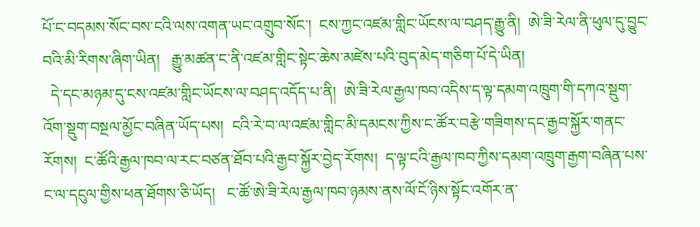པོ་ང་བདམས་སོང་བས་ངའི་ལས་འགན་ཡང་འགྲུབ་སོང་།  ངས་ཀྱང་འཛམ་གླིང་ཡོངས་ལ་བཤད་རྒྱུ་ནི།  ཨེ་ཟི་རེལ་ནི་ཕུལ་དུ་བྱུང་བའི་མི་རིགས་ཞིག་ཡིན།   རྒྱུ་མཚན་ང་ནི་འཛམ་གླིང་སྟེང་ཆེས་མཛེས་པའི་བུད་མེད་གཅིག་པོ་དེ་ཡིན།
  དེ་དང་མཉམ་དུ་ངས་འཛམ་གླིང་ཡོངས་ལ་བཤད་འདོད་པ་ནི།  ཨེ་ཟི་རེལ་རྒྱལ་ཁབ་འདིས་ད་ལྟ་དམག་འཁྲུག་གི་དཀའ་སྡུག་འོག་སྡུག་བསྔལ་མྱོང་བཞིན་ཡོད་པས།  ངའི་རེ་བ་ལ་འཛམ་གླིང་མི་དམངས་ཀྱིས་ང་ཚོར་བརྩེ་གཟིགས་དང་རྒྱབ་སྐྱོར་གནང་རོགས།  ང་ཚོའི་རྒྱལ་ཁབ་ལ་རང་བཙན་ཐོབ་པའི་རྒྱབ་སྐྱོར་བྱེད་རོགས།  ད་ལྟ་ངའི་རྒྱལ་ཁབ་ཀྱིས་དམག་འཁྲུག་རྒྱག་བཞིན་པས་ང་ལ་དངུལ་གྱིས་ཕན་ཐོགས་ཅི་ཡོད།   ང་ཚོ་ཨེ་ཟི་རེལ་རྒྱལ་ཁབ་ཉམས་ནས་ལོ་ངོ་ཉིས་སྟོང་འགོར་ན་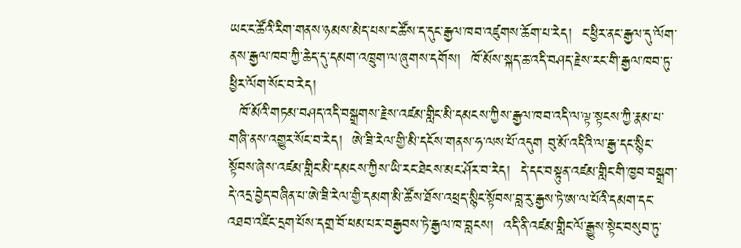ཡང་ང་ཚོའི་རིག་གནས་ཉམས་མེད་པས་ང་ཚོས་ད་དུང་རྒྱལ་ཁབ་འཛུགས་ཆོག་པ་རེད།  ང་ཕྱིར་ནང་རྒྱལ་དུ་ལོག་ནས་རྒྱལ་ཁབ་ཀྱི་ཆེད་དུ་དམག་འཁྲུག་ལ་ཞུགས་དགོས།  ཁོ་མོས་སྐད་ཆ་འདི་བཤད་རྗེས་རང་གི་རྒྱལ་ཁབ་ཏུ་ཕྱིར་ལོག་སོང་བ་རེད།
  ཁོ་མོའི་གཏམ་བཤད་འདི་བསྒྲགས་རྗེས་འཛམ་གླིང་མི་དམངས་ཀྱིས་རྒྱལ་ཁབ་འདི་ལ་ལྟ་སྟངས་ཀྱི་རྣམ་པ་གཞི་ནས་འགྱུར་སོང་བ་རེད།  ཨེ་ཟི་རེལ་གྱི་མི་དངོས་གནས་ཧ་ལས་པོ་འདུག བུ་མོ་འདིའི་ལ་རྒྱ་དང་སྙིང་སྟོབས་ཞེས་འཛམ་གླིང་མི་དམངས་ཀྱིས་ཡི་རང་ཐེངས་མང་ཤོར་བ་རེད།  དེ་དང་བསྟུན་འཛམ་གླིང་གི་ཁྱབ་བསྒྲག་དེ་འདྲ་བྱེད་བཞིན་པ་ཨེ་ཟི་རེལ་གྱི་དམག་མི་ཚོས་ཐོས་འཕྲད་སྙིང་སྟོབས་བླ་རུ་རྒྱས་ཏེ་ཨ་ལ་པོའི་དམག་དང་འཐབ་འཛིང་དྲག་པོས་དགྲ་བོ་ཕམ་པར་བརྒྱབས་ཏེ་རྒྱལ་ཁ་བླངས།  འདི་ནི་འཛམ་གླིང་ལོ་རྒྱུས་སྟེང་བསུབ་ཏུ་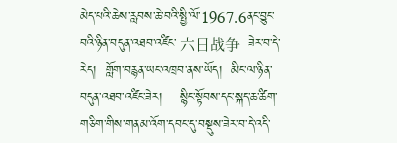མེད་པའི་ཆེས་རླབས་ཆེ་བའི་སྤྱི་ལོ་1967.6ནང་བྱུང་བའི་ཉིན་བདུན་འཐབ་འཛིང་ 六日战争  ཟེར་བ་དེ་རེད།  གློག་བརྙན་ཡང་འཁྲབ་ནས་ཡོད།  མིང་ལ་ཉིན་བདུན་འཐབ་འཛིང་ཟེར།    སྙིང་སྟོབས་དང་སྐད་ཆ་ཚིག་གཅིག་གིས་གནམ་འོག་དབང་དུ་བསྡུས་ཟེར་བ་དེ་འདི་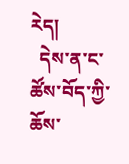རེད།
  དེས་ན་ང་ཚོས་བོད་ཀྱི་ཆོས་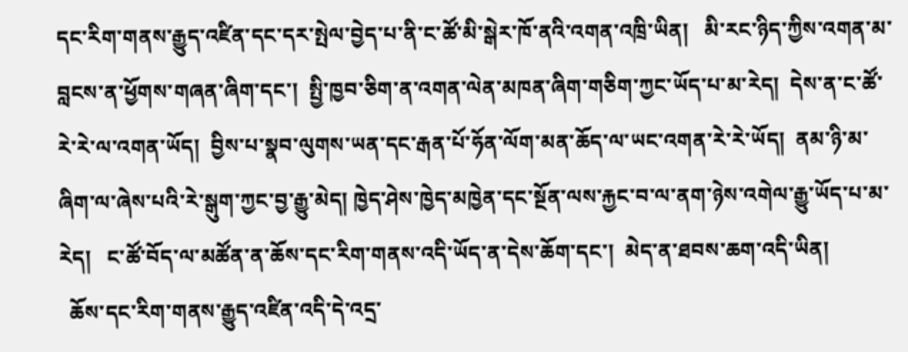དང་རིག་གནས་རྒྱུད་འཛིན་དང་དར་སྤེལ་བྱེད་པ་ནི་ང་ཚོ་མི་སྒེར་ཁོ་ནའི་འགན་འཁྲི་ཡིན།   མི་རང་ཉིད་ཀྱིས་འགན་མ་བླངས་ན་ཕྱོགས་གཞན་ཞིག་དང་།  སྤྱི་ཁྱབ་ཅིག་ན་འགན་ལེན་མཁན་ཞིག་གཅིག་ཀྱང་ཡོད་པ་མ་རེད།  དེས་ན་ང་ཚོ་རེ་རེ་ལ་འགན་ཡོད།  བྱིས་པ་སྣབ་ལུགས་ཡན་དང་རྒན་པོ་ཧོན་ལོག་མན་ཆོད་ལ་ཡང་འགན་རེ་རེ་ཡོད།  ནམ་ཉི་མ་ཞིག་ལ་ཞེས་པའི་རེ་སྒུག་ཀྱང་བྱ་རྒྱུ་མེད། ཁྱེད་ཤེས་ཁྱེད་མཁྱེན་དང་སྔོན་ལས་རྐྱང་བ་ལ་ནག་ཉེས་འགེལ་རྒྱུ་ཡོད་པ་མ་རེད།   ང་ཚོ་བོད་ལ་མཚོན་ན་ཆོས་དང་རིག་གནས་འདི་ཡོད་ན་དེས་ཆོག་དང་།  མེད་ན་ཐབས་ཆག་འདི་ཡིན།
  ཆོས་དང་རིག་གནས་རྒྱུད་འཛིན་འདི་དེ་འདྲ་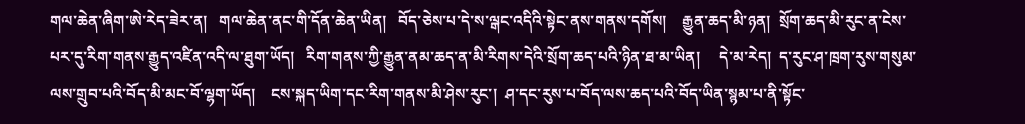གལ་ཆེན་ཞིག་ཨེ་རེད་ཟེར་ན།   གལ་ཆེན་ནང་གི་དོན་ཆེན་ཡིན།   བོད་ཅེས་པ་དེ་ས་ལྒང་འདིའི་སྟེང་ནས་གནས་དགོས།    རྒྱུན་ཆད་མི་ཉན།  སྲོག་ཆད་མི་རུང་ན་ངེས་པར་དུ་རིག་གནས་རྒྱུད་འཛིན་འདི་ལ་ཐུག་ཡོད།   རིག་གནས་ཀྱི་རྒྱུན་ནམ་ཆད་ན་མི་རིགས་དེའི་སྲོག་ཆད་པའི་ཉིན་ཐ་མ་ཡིན།     དེ་མ་རེད།  ད་རུང་ཤ་ཁྲག་རུས་གསུམ་ལས་གྲུབ་པའི་བོད་མི་མང་བོ་ལྷག་ཡོད།    ངས་སྐད་ཡིག་དང་རིག་གནས་མི་ཤེས་རུང་།  ཤ་དང་རུས་པ་བོད་ལས་ཆད་པའི་བོད་ཡིན་སྙམ་པ་ནི་སྟོང་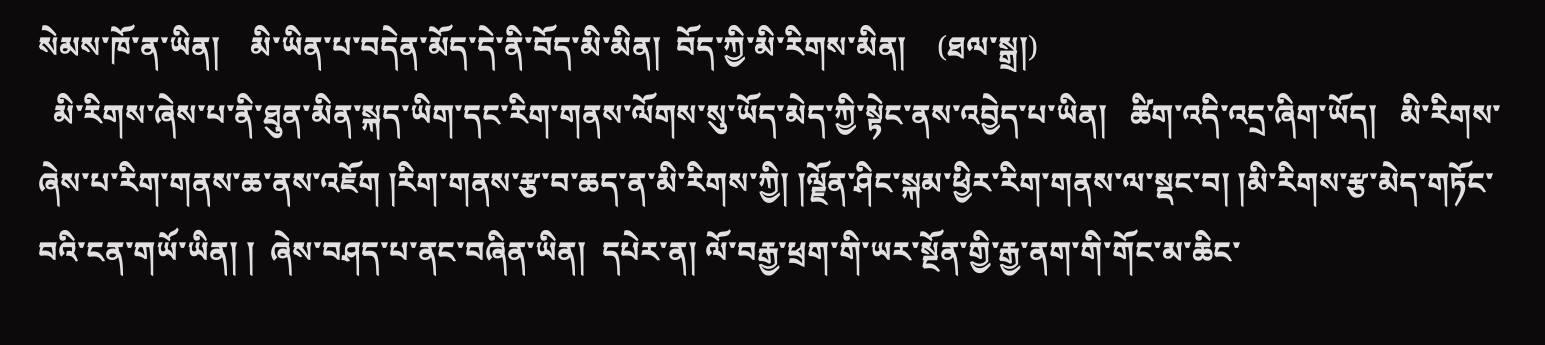སེམས་ཁོ་ན་ཡིན།    མི་ཡིན་པ་བདེན་མོད་དེ་ནི་བོད་མི་མིན།  བོད་ཀྱི་མི་རིགས་མིན།    (ཐལ་སྒྲ།)
  མི་རིགས་ཞེས་པ་ནི་ཐུན་མིན་སྐད་ཡིག་དང་རིག་གནས་ལོགས་སུ་ཡོད་མེད་ཀྱི་སྟེང་ནས་འབྱེད་པ་ཡིན།   ཚིག་འདི་འདྲ་ཞིག་ཡོད།   མི་རིགས་ཞེས་པ་རིག་གནས་ཆ་ནས་འཇོག །རིག་གནས་རྩ་བ་ཆད་ན་མི་རིགས་ཀྱི། །ལྗོན་ཤིང་སྐམ་ཕྱིར་རིག་གནས་ལ་སྡང་བ། །མི་རིགས་རྩ་མེད་གཏོང་བའི་ངན་གཡོ་ཡིན། །  ཞེས་བཤད་པ་ནང་བཞིན་ཡིན།  དཔེར་ན། ལོ་བརྒྱ་ཕྲག་གི་ཡར་སྔོན་གྱི་རྒྱ་ནག་གི་གོང་མ་ཆིང་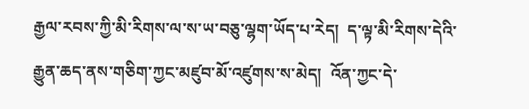རྒྱལ་རབས་ཀྱི་མི་རིགས་ལ་ས་ཡ་བཅུ་ལྷག་ཡོད་པ་རེད།  ད་ལྟ་མི་རིགས་དེའི་རྒྱུན་ཆད་ནས་གཅིག་ཀྱང་མཛུབ་མོ་འཛུགས་ས་མེད།  འོན་ཀྱང་དེ་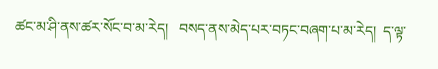ཚང་མ་ཤི་ནས་ཚར་སོང་བ་མ་རེད།   བསད་ནས་མེད་པར་བཏང་བཞག་པ་མ་རེད།  ད་ལྟ་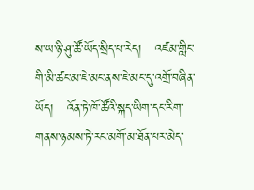ས་ཡ་ཉི་ཤུ་ཚོ་ཡོད་སྲིད་པ་རེད།   འཛམ་གླིང་གི་མི་ཚང་མ་ཇེ་མང་ནས་ཇེ་མང་དུ་འགྲོ་བཞིན་ཡོད།   འོན་ཏེ་ཁོ་ཚོའི་སྐད་ཡིག་དང་རིག་གནས་ཉམས་ཏེ་རང་མགོ་མ་ཐོན་པར་མེད་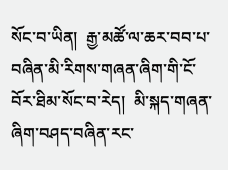སོང་བ་ཡིན།  རྒྱ་མཚོ་ལ་ཆར་བབ་པ་བཞིན་མི་རིགས་གཞན་ཞིག་གི་ངོ་བོར་ཐིམ་སོང་བ་རེད།  མི་སྐད་གཞན་ཞིག་བཤད་བཞིན་རང་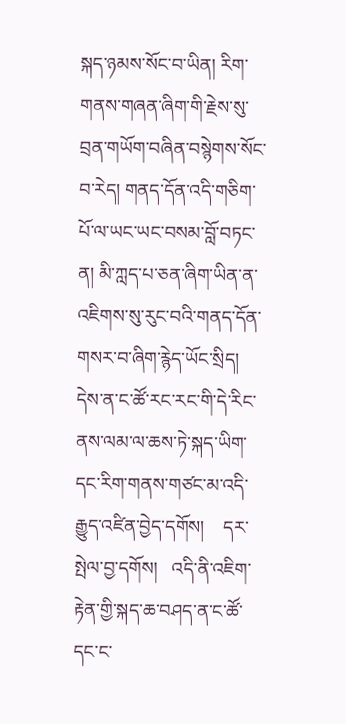སྐད་ཉམས་སོང་བ་ཡིན། རིག་གནས་གཞན་ཞིག་གི་རྗེས་སུ་བྲན་གཡོག་བཞིན་བསྙེགས་སོང་བ་རེད། གནད་དོན་འདི་གཅིག་པོ་ལ་ཡང་ཡང་བསམ་བློ་བཏང་ན། མི་ཀླད་པ་ཅན་ཞིག་ཡིན་ན་འཇིགས་སུ་རུང་བའི་གནད་དོན་གསར་བ་ཞིག་རྙེད་ཡོང་སྲིད། དེས་ན་ང་ཚོ་རང་རང་གི་དེ་རིང་ནས་ལམ་ལ་ཆས་ཏེ་སྐད་ཡིག་དང་རིག་གནས་གཙང་མ་འདི་རྒྱུད་འཛིན་བྱེད་དགོས།    དར་སྤེལ་བྱ་དགོས།   འདི་ནི་འཇིག་རྟེན་གྱི་སྐད་ཆ་བཤད་ན་ང་ཚོ་དང་ང་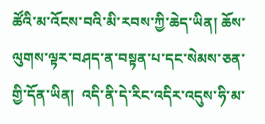ཚོའི་མ་འོངས་བའི་མི་རབས་ཀྱི་ཆེད་ཡིན། ཆོས་ལུགས་ལྟར་བཤད་ན་བསྟན་པ་དང་སེམས་ཅན་གྱི་དོན་ཡིན།  འདི་ནི་དེ་རིང་འདིར་འདུས་ཧི་མ་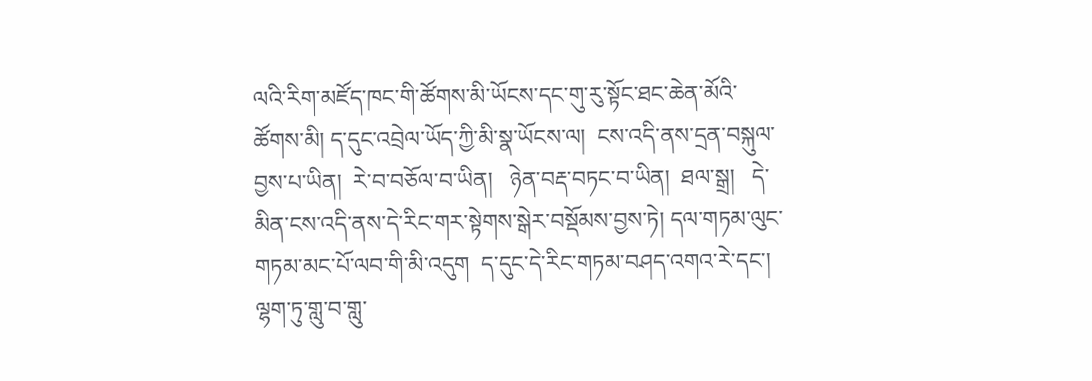ལའི་རིག་མཛོད་ཁང་གི་ཚོགས་མི་ཡོངས་དང་གུ་རུ་སྟོང་ཐང་ཆེན་མོའི་ཚོགས་མི། ད་དུང་འབྲེལ་ཡོད་ཀྱི་མི་སྣ་ཡོངས་ལ།  ངས་འདི་ནས་དྲན་བསྐུལ་བྱས་པ་ཡིན།  རེ་བ་བཅོལ་བ་ཡིན།   ཉེན་བརྡ་བཏང་བ་ཡིན།  ཐལ་སྒྲ།   དེ་མིན་ངས་འདི་ནས་དེ་རིང་གར་སྟེགས་སྒེར་བསྡོམས་བྱས་ཏེ། དལ་གཏམ་ལུང་གཏམ་མང་པོ་ལབ་གི་མི་འདུག  ད་དུང་དེ་རིང་གཏམ་བཤད་འགའ་རེ་དང་།  ལྷག་ཏུ་གླུ་བ་གླུ་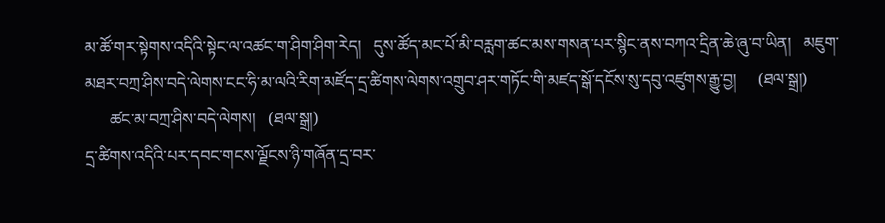མ་ཚོ་གར་སྟེགས་འདིའི་སྟེང་ལ་འཚང་ག་ཤིག་ཤིག་རེད།   དུས་ཚོད་མང་པོ་མི་བརླག་ཚང་མས་གསན་པར་སྙིང་ནས་བཀའ་དྲིན་ཆེ་ཞུ་བ་ཡིན།   མཇུག་མཐར་བཀྲ་ཤིས་བདེ་ལེགས་ངང་ཧི་མ་ལའི་རིག་མཛོད་དྲ་ཚིགས་ལེགས་འགྲུབ་ཤར་གཏོང་གི་མཛད་སྒོ་དངོས་སུ་དབུ་འཛུགས་རྒྱུ་བྱ།     (ཐལ་སྒྲ།)
      ཚང་མ་བཀྲ་ཤིས་བདེ་ལེགས།   (ཐལ་སྒྲ།)
དྲ་ཚིགས་འདིའི་པར་དབང་གངས་ལྗོངས་ཉི་གཞོན་དྲ་བར་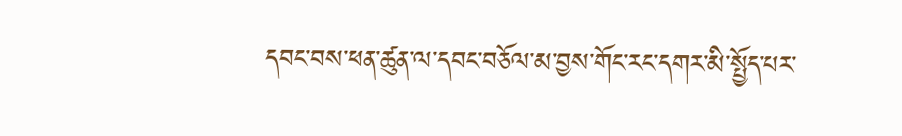དབང་བས་ཕན་ཚུན་ལ་དབང་བཅོལ་མ་བྱས་གོང་རང་དགར་མི་སྤྱོད་པར་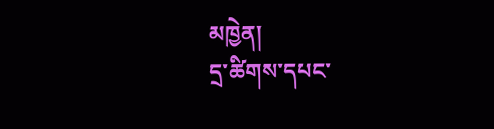མཁྱེན།
དྲ་ཚིགས་དཔང་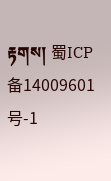རྟགས། 蜀ICP备14009601号-1